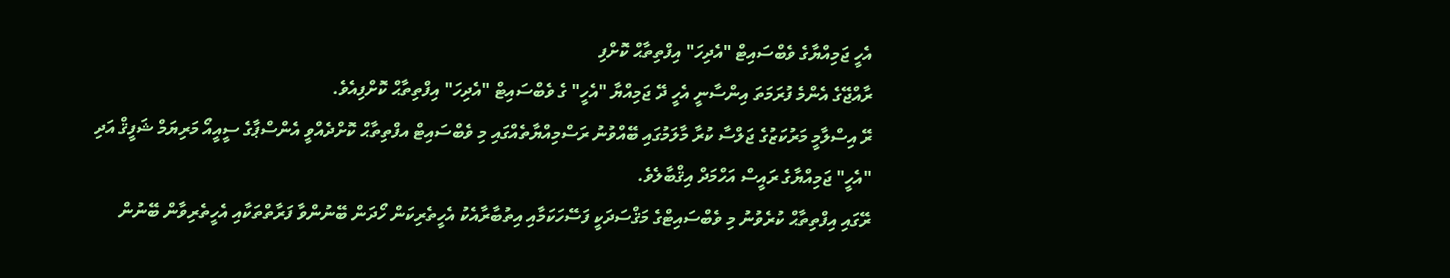އެހީ ޖަމިއްޔާގެ ވެބްސައިޓް "އެދިހަ" އިފްތިތާޙް ކޮށްފި
ރާއްޖޭގެ އެންމެ ފުރަމަތަ އިންސާނީ އެހީ ދޭ ޖަމިއްޔާ "އެހީ" ގެ ވެބްސައިޓް "އެދިހަ" އިފްތިތާޙް ކޮށްފިއެވެ.
ރޭ އިސްލާމީ މަރުކަޒުގެ ޖަލްސާ ކުރާ މާލަމުގައި ބޭއްވުނު ރަސްމިއްޔާތެއްގައި މި ވެބްސައިޓް އފްތިތާޙް ކޮށްދެއްވީ އެންސްޕާގެ ސީއީއޯ މަރިޔަމް ޝަފީޤް އަދި "އެހީ" ޖަމިއްޔާގެ ރައީސް އަހްމަދް އިޤްބާލެވެ.
ރޭގައި އިފްތިތާޙް ކުރެވުނު މި ވެބްސައިޓްގެ މަޤްސަދަކީ ފަސޭހަކަމާއި އިތުބާރާއެކު އެހީތެރިކަން ހޯދަން ބޭނުންވާ ފަރާތްތަކާއި އެހީތެރިވާން ބޭނުން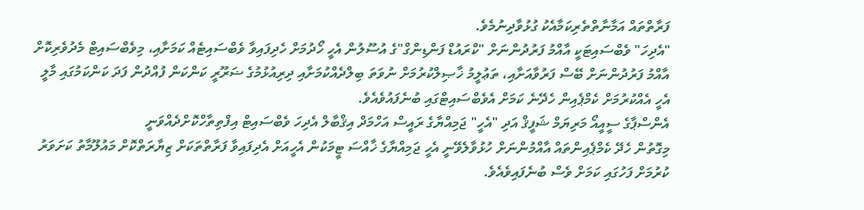ފަރާތްތައް އަމާނާތްތެރިކަމާއެކު ގުޅުވާދިނުމެވެ.
"އެދިހަ" ވެބްސައިޓަކީ އާއްމު ފަރުދުންނަށް "ކްރައުޑް ފަންޑިންގް"ގެ އުސޫލުން އެހީ ހޯދުމަށް ހެދިފައިވާ ވެބްސައިޓެއް ކަމަށާއި، މިވެބްސައިޓް މެދުވެރިކޮށް އާއްމު ފަރުދުންނަށް ބޭސް ފަރުވާއަށާއި، ތަޢުލީމު ޚާޞިލްކުރުމަށް ނުވަތަ ބިލްދެއްކުމަށާއި ދިރިއުޅުމުގެ ޟަރޫރީ ކަންކަން ފުއްދުން ފަދަ ކަންކަމުގައި މާލީ އެހީ އެއްކުރުމަށް ކެމްޕެއިން ހެދޭނެ ކަމަށް އެވެބްސައިޓްގައި ބުނެފައުވެއެވެ.
އެންސްޕާގެ ސީއީއޯ މަރިޔަމް ޝަފީޤް އަދި "އެހީ" ޖަމިއްޔާގެ ރައީސް އަހްމަދް އިޤްބާލް އެދިހަ ވެބްސައިޓް އިފްތިތާހްކޮށްދެއްވަނީ
މިގޮތުން ހެދޭ ކެމްޕެއިންތައް އާއްމުންނަށް ހުޅުވާލެވޭނީ އެހީ ޖަމިއްޔާގެ ޚާއްސަ ޓީމަކުން އެހީއަށް އެދިފައިވާ ފަރާތްތަކަށް ޒިޔާރަތްކޮށް މައުލޫމާތު ކަށަވަރު ކުރުމަށް ފަހުގައި ކަމަށް ވެސް ބުނެފައިވެއެވެ.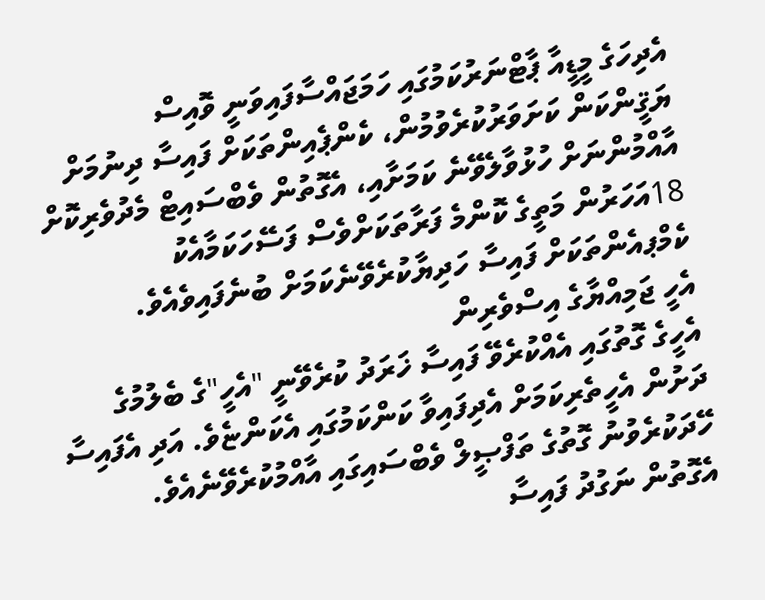އެދިހަގެ މީޑީއާ ޕާޓްނަރުކަމުގައި ހަމަޖައްސާފައިވަނީ ވޮއިސް
ޔަޤީންކަން ކަށަވަރުކުރެވުމުން، ކެންޕެއިންތަކަށް ފައިސާ ދިނުމަށް އާއްމުންނަށް ހުޅުވާލެވޭނެ ކަމަށާއި، އެގޮތުން ވެބްސައިޓް މެދުވެރިކޮށް 18އަހަރުން މަތީގެ ކޮންމެ ފަރާތަކަށްވެސް ފަސޭހަކަމާއެކު ކެމްޕއެންތަކަށް ފައިސާ ހަދިޔާކުރެވޭނެކަމަށް ބުނެފައިވެއެވެ.
އެހީ ޖަމިއްޔާގެ އިސްވެރިން
އެހީގެ ގޮތުގައި އެއްކުރެވޭ ފައިސާ ޚަރަދު ކުރެވޭނީ "އެހީ"ގެ ބެލުމުގެ ދަށުން އެހީތެރިކަމަށް އެދިފައިވާ ކަންކަމުގައި އެކަންޏެވެ. އަދި އެފައިސާ ހޭދަކުރެވުނު ގޮތުގެ ތަފްޞީލް ވެބްސައިގައި އާއްމުކުރެވޭނެއެވެ.
އެގޮތުން ނަގުދު ފައިސާ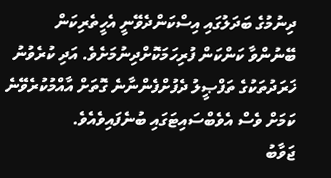ދިނުމުގެ ބަދަލުގައި އިސްކަންދެވޭނީ އެހީތެރިކަން ބޭނުންވާ ކަންކަން ފުރިހަމަކޮށްދިނުމަށެވެ. އަދި ކުރެވުނު ޚަރަދުތަކުގެ ތަފްޞީލު ދެފުށްފެންނާނެ ގޮތަށް އާއްމުކުރެވޭނެ ކަމަށް ވެސް އެވެބްސައިޓަގައި ބުނެފައިވެއެވެ.
ޖަވާބު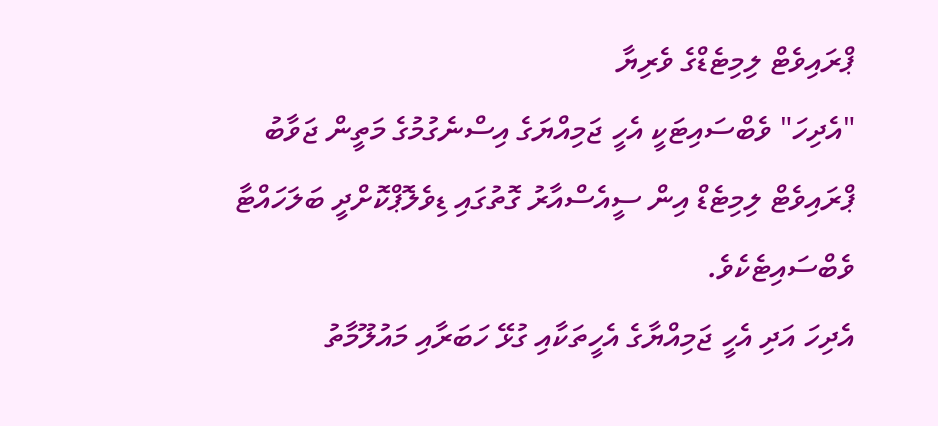ޕްރައިވެޓް ލިމިޓެޑްގެ ވެރިޔާ
"އެދިހަ" ވެބްސައިޓަކީ އެހީ ޖަމިއްޔަގެ އިސްނެގުމުގެ މަތީން ޖަވާބު ޕްރައިވެޓް ލިމިޓެޑް އިން ސީއެސްއާރު ގޮތުގައި ޑިވެލޮޕްކޮށްދީ ބަލަހައްޓާ ވެބްސައިޓެކެވެ.
އެދިހަ އަދި އެހީ ޖަމިއްޔާގެ އެހީތަކާއި ގުޅޭ ހަބަރާއި މައުލޫމާތު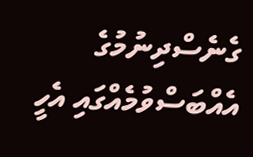ގެނެސްދިނުމުގެ އެއްބަސްވުމެއްގައި އެހީ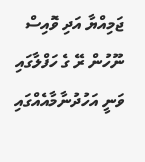ޖަމިއްޔާ އަދި ވޮއިސް ނޫހުން ރޭ ގެ ހަފްލާގައި ވަނީ އަހުދުނާމާއެއްގައި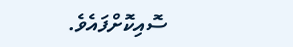ސޮއިކޮށްފައެވެ.